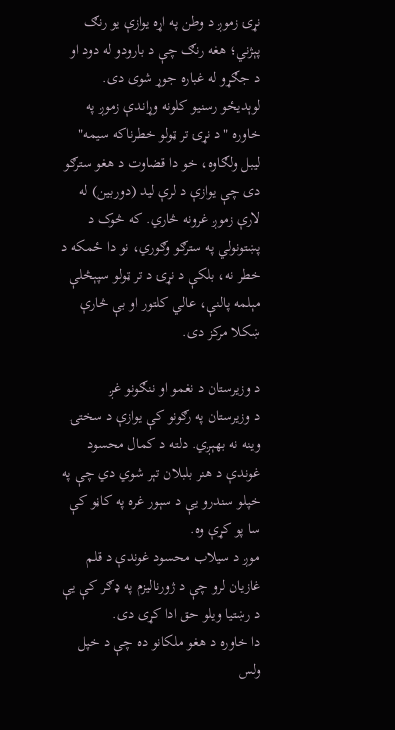نړۍ زموږ د وطن په اړه یوازې یو رنګ پېژني؛ هغه رنګ چې د بارودو له دود او د جګړو له غباره جوړ شوی دی.
لوېدیځو رسنیو کلونه وړاندې زموږ په خاوره "د نړۍ تر ټولو خطرناکه سیمه" لیبل ولګاوه، خو دا قضاوت د هغو سترګو دی چې یوازې د لرې لید (دوربین) له لارې زموږ غرونه څاري. که څوک د پښتونولي په سترګو وګوري، نو دا ځمکه د خطر نه، بلکې د نړۍ د تر ټولو سپېڅلې مېلمه پالنې، عالي کلتور او بې څارې ښکلا مرکز دی.

د وزیرستان د نغمو او ننګونو غږ
د وزیرستان په رګونو کې یوازې د سختۍ وینه نه بهېږي. دلته د کمال محسود غوندې د هنر بلبلان تېر شوي دي چې په خپلو سندرو یې د سېور غره په کاڼو کې سا پو کړې وه.
موږ د سیلاب محسود غوندې د قلم غازیان لرو چې د ژورنالیزم په ډګر کې یې د رښتیا ویلو حق ادا کړی دی.
دا خاوره د هغو ملکانو ده چې د خپل ولس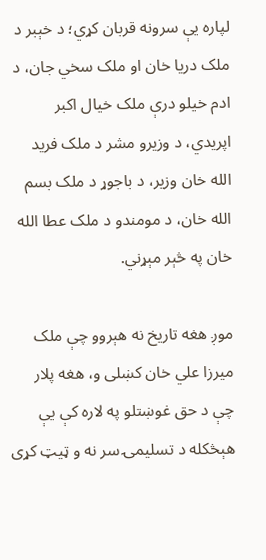لپاره یې سرونه قربان کړي؛ د خېبر د ملک دریا خان او ملک سخي جان، د ادم خیلو درې ملک خیال اکبر اپریدي، د وزیرو مشر د ملک فرید الله خان وزیر، د باجوړ د ملک بسم الله خان، د مومندو د ملک عطا الله خان په څېر مېړني.

موږ هغه تاریخ نه هېروو چې ملک میرزا علي خان کښلی و، هغه پلار چې د حق غوښتلو په لاره کې یې هېڅکله د تسلیمۍ سر نه و ټیټ کړی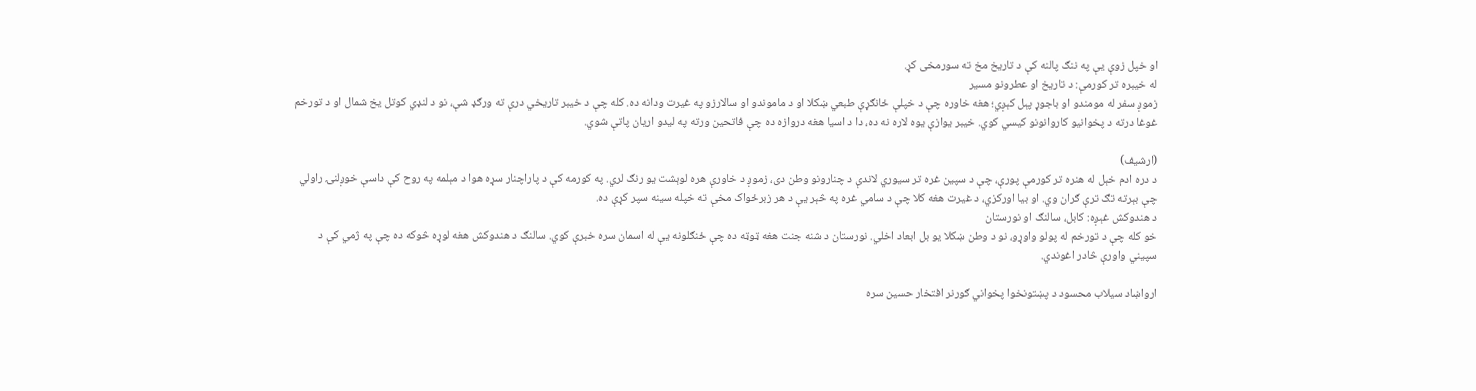او خپل زوې یې په ننګ پالنه کې د تاریخ مخ ته سورمخی کړ.
له خیبره تر کورمې: د تاریخ او عطرونو مسیر
زموږ سفر له مومندو او باجوړ پېل کېږي؛ هغه خاوره چې د خپلې ځانګړې طبعي ښکلا او د ماموندو او سالارزو په غیرت ودانه ده. کله چې د خیبر تاریخي درې ته ورګډ شې، نو د لنډي کوتل یخ شمال او د تورخم غوغا درته د پخوانیو کاروانونو کیسي کوي. خیبر یوازې یوه لاره نه ده، دا د اسیا هغه دروازه ده چې فاتحین ورته په لیدو اریان پاتې شوي.

(ارشیف)
د دره ادم خېل له هنره تر کورمې پورې، چې د سپین غره تر سیوري لاندې د چنارونو وطن دی، زموږ د خاورې هره لوېشت یو رنګ لري. په کورمه کې د پاراچنار سړه هوا د مېلمه په روح کې داسې خوږلنۍ راولي چې بېرته تګ ترې ګران وي. او بیا اورکزي، د غیرت هغه کلا چې د سامي غره په څېر یې د هر زبرځواک مخې ته خپله سینه سپر کړې ده.
د هندوکش غېږه: کابل، سالنګ او نورستان
خو کله چې د تورخم له پولو واوړو، نو د وطن ښکلا یو بل ابعاد اخلي. نورستان د شنه جنت هغه ټوټه ده چې ځنګلونه یې له اسمان سره خبرې کوي. سالنګ د هندوکش هغه لوړه څوکه ده چې په ژمي کې د سپیني واورې څادر اغوندي.

ارواښاد سیلاب محسود د پښتونخوا پخواني ګورنر افتخار حسین سره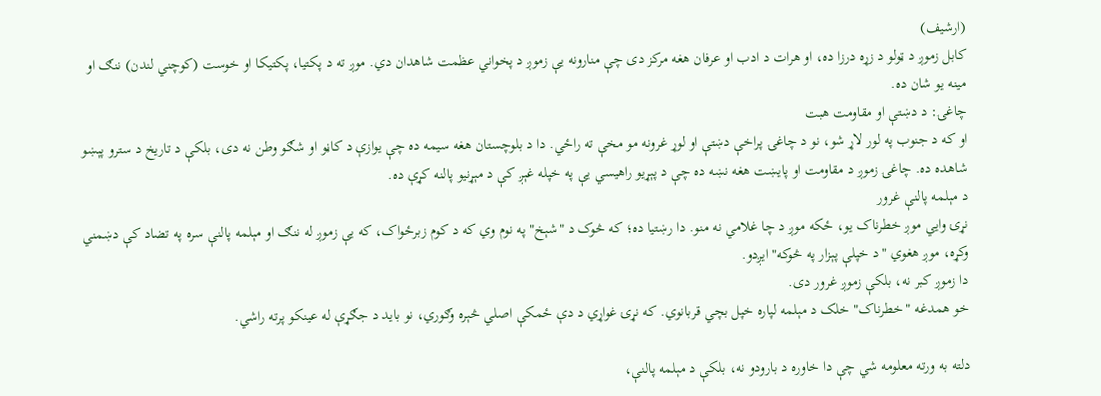(ارشیف)
کابل زموږ د ټولو د زړه درزا ده، او هرات د ادب او عرفان هغه مرکز دی چې منارونه یې زموږ د پخواني عظمت شاهدان دي. موږ ته د پکتیا، پکتیکا او خوست (کوچني لندن) ننګ او مینه یو شان ده.
چاغۍ: د دښتې او مقاومت هبت
او که د جنوب په لور لاړ شو، نو د چاغۍ پراخې دښتې او لوړ غرونه مو مخې ته راځي. دا د بلوچستان هغه سیمه ده چې یوازې د کاڼو او شګو وطن نه دی، بلکې د تاریخ د سترو پېښو شاهده ده. چاغۍ زموږ د مقاومت او پایښت هغه نښه ده چې د پېړیو راهیسي یې په خپله غېږ کې د مېړنیو پالنه کړې ده.
د مېلمه پالنې غرور
نړۍ وايي موږ خطرناک یو، ځکه موږ د چا غلامي نه منو. دا رښتیا ده؛ که څوک د "شېخ" په نوم وي که د کوم زبرځواک، که یې زموږ له ننګ او مېلمه پالنې سره په تضاد کې دښمني وکړه، موږ هغوي "د خپلې پېزار په څوکه" ایږدو.
دا زموږ کبر نه، بلکې زموږ غرور دی.
خو همدغه "خطرناک" خلک د مېلمه لپاره خپل بچي قربانوي. که نړۍ غواړي د دې ځمکې اصلي څېره وګوري، نو باید د جګړې له عینکو پرته راشي.

دلته به ورته معلومه شي چې دا خاوره د بارودو نه، بلکې د مېلمه پالنې،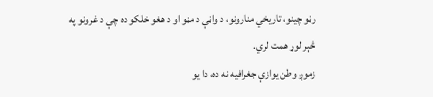رڼو چینو، تاریخي منارونو، د واڼې د مڼو او د هغو خلکو ده چې د غرونو په څېر لوړ همت لري.
زموږ وطن یوازې جغرافیه نه ده، دا یو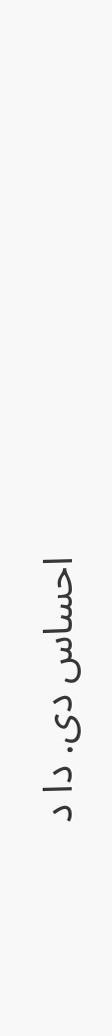احساس دی. دا د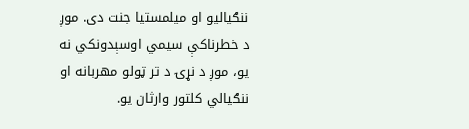ننګیالیو او میلمستیا جنت دی. موږ د خطرناکې سیمي اوسېدونکي نه یو، موږ د نړۍ د تر ټولو مهربانه او ننګیالي کلتور وارثان یو.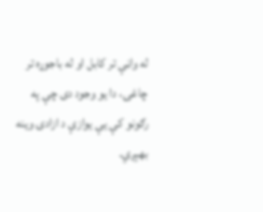له واڼې تر کابل او له باجوړه تر چاغۍ، دا یو وجود دی چې په رګونو کې یې یوازې د ازادۍ وینه بهېږي.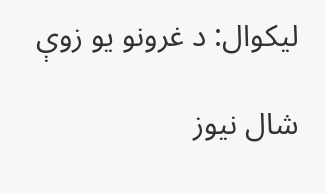لیکوال: د غرونو یو زوې

شال نیوز